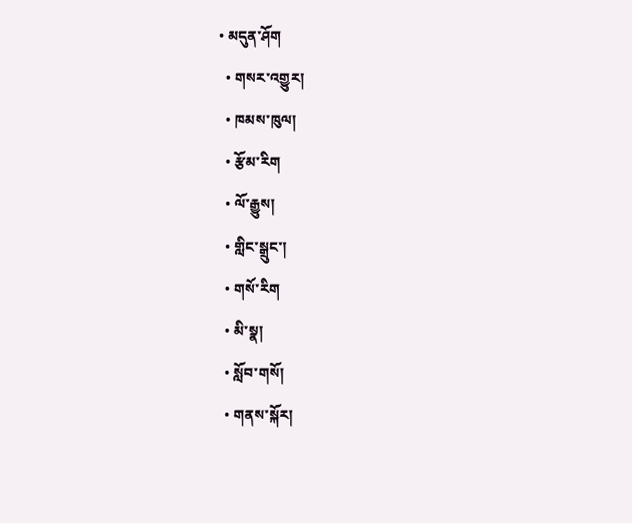• མདུན་ཤོག
  • གསར་འགྱུར།
  • ཁམས་ཁུལ།
  • རྩོམ་རིག
  • ལོ་རྒྱུས།
  • གླིང་སྒྲུང་།
  • གསོ་རིག
  • མི་སྣ།
  • སློབ་གསོ།
  • གནས་སྐོར།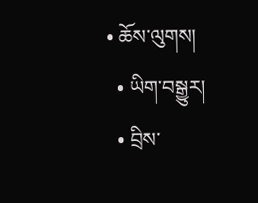• ཆོས་ལུགས།
  • ཡིག་བསྒྱུར།
  • བྲིས་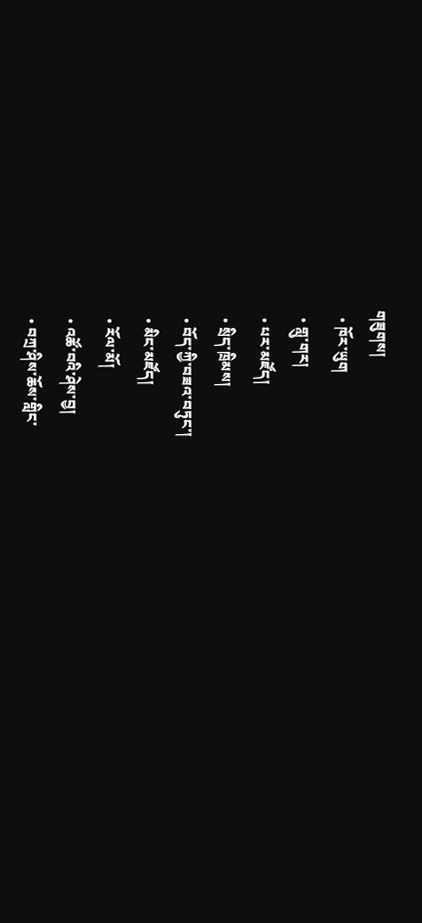གཟུགས།
  • ཁོར་ཡུག
  • གླུ་གར།
  • པར་མཛོད།
  • སྲིད་ཁྲིམས།
  • བོད་ཀྱི་བཟའ་བཏུང་།
  • མིང་མཛོད།
  • རོལ་མོ།
  • འཚོ་བའི་ཤེས་བྱ།
  • བཀྲ་ཤིས་ཆོས་གླིང་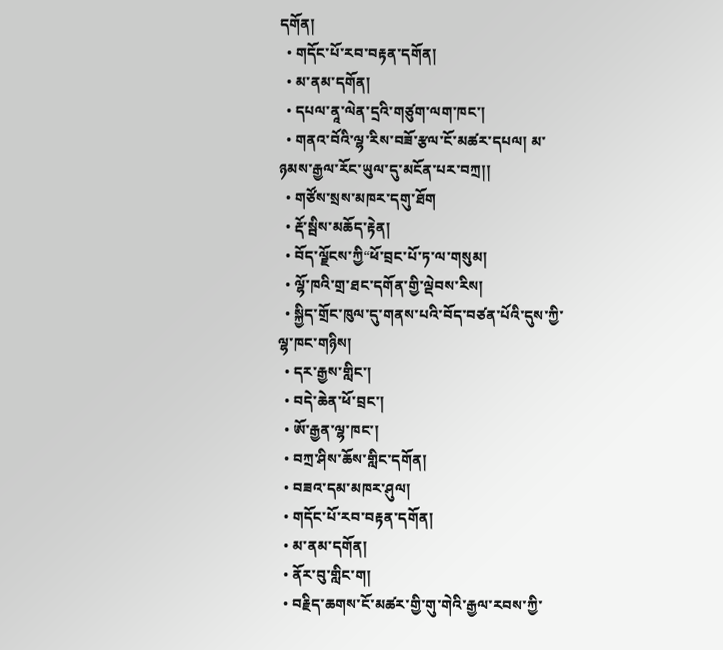དགོན།
  • གདོང་པོ་རབ་བརྟན་དགོན།
  • མ་ནམ་དགོན།
  • དཔལ་ནཱ་ལེན་དྲའི་གཙུག་ལག་ཁང་།
  • གནའ་བོའི་ལྷ་རིས་བཟོ་རྩལ་ངོ་མཚར་དཔལ། མ་ཉམས་རྒྱལ་རོང་ཡུལ་དུ་མངོན་པར་བཀྲ།།
  • གཙོས་སྲས་མཁར་དགུ་ཐོག
  • རྡོ་སྦིས་མཆོད་རྟེན།
  • བོད་ལྗོངས་ཀྱི“ཕོ་བྲང་པོ་ཏ་ལ་གསུམ།
  • ལྷོ་ཁའི་གྲ་ཐང་དགོན་གྱི་ལྡེབས་རིས།
  • སྐྱིད་གྲོང་ཁུལ་དུ་གནས་པའི་བོད་བཙན་པོའི་དུས་ཀྱི་ལྷ་ཁང་གཉིས།
  • དར་རྒྱས་གླིང་།
  • བདེ་ཆེན་ཕོ་བྲང་།
  • ཨོ་རྒྱན་ལྷ་ཁང་།
  • བཀྲ་ཤིས་ཆོས་གླིང་དགོན།
  • བཟའ་དམ་མཁར་ཤུལ།
  • གདོང་པོ་རབ་བརྟན་དགོན།
  • མ་ནམ་དགོན།
  • ནོར་བུ་གླིང་ག།
  • བརྗིད་ཆགས་ངོ་མཚར་གྱི་གུ་གེའི་རྒྱལ་རབས་ཀྱི་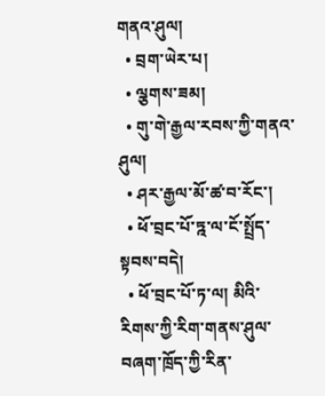གནའ་ཤུལ།
  • བྲག་ཡེར་པ།
  • ལྕགས་ཟམ།
  • གུ་གེ་རྒྱལ་རབས་ཀྱི་གནའ་ཤུལ།
  • ཤར་རྒྱལ་མོ་ཚ་བ་རོང་།
  • ཕོ་བྲང་པོ་ཏྰ་ལ་ངོ་སྤྲོད་སྟབས་བདེ།
  • ཕོ་བྲང་པོ་ཏ་ལ། མིའི་རིགས་ཀྱི་རིག་གནས་ཤུལ་བཞག་ཁྲོད་ཀྱི་རིན་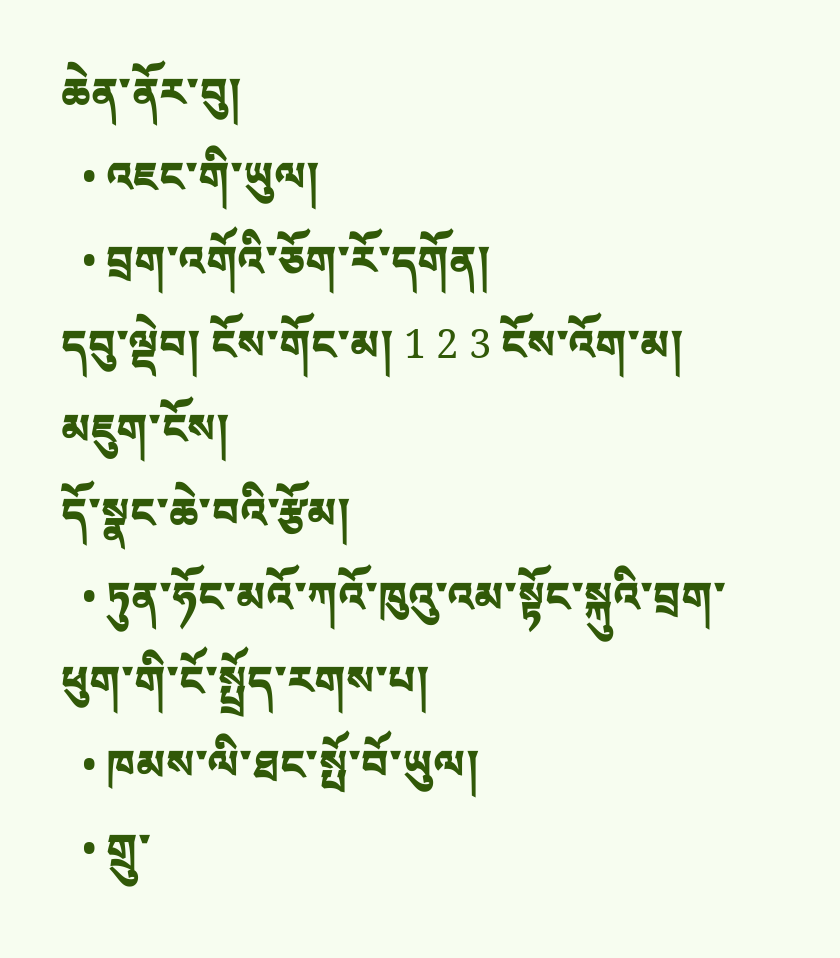ཆེན་ནོར་བུ།
  • འཇང་གི་ཡུལ།
  • བྲག་འགོའི་ཅོག་རོ་དགོན།
དབུ་ལྡེབ། ངོས་གོང་མ། 1 2 3 ངོས་འོག་མ། མཇུག་ངོས།
དོ་སྣང་ཆེ་བའི་རྩོམ།
  • ཏུན་ཧོང་མའོ་ཀའོ་ཁུའུ་འམ་སྟོང་སྐུའི་བྲག་ཕུག་གི་ངོ་སྤྲོད་རགས་པ།
  • ཁམས་ལི་ཐང་སྤོ་བོ་ཡུལ།
  • གྲུ་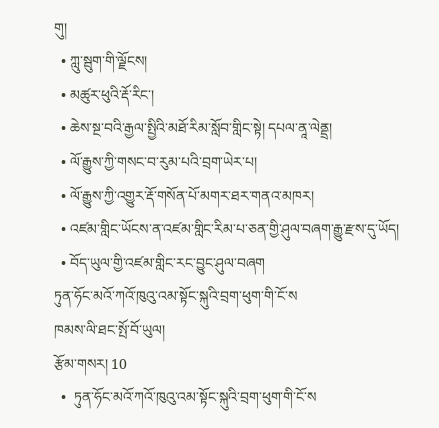གུ།
  • ཀླུ་སྦུག་གི་ལྗོངས།
  • མཚུར་ཕུའི་རྡོ་རིང་།
  • ཆེས་སྔ་བའི་རྒྱལ་སྤྱིའི་མཐོ་རིམ་སློབ་གླིང་སྟེ། དཔལ་ནཱ་ལེནྡྲ།
  • ལོ་རྒྱུས་ཀྱི་གསང་བ་རུམ་པའི་བྲག་ཡེར་པ།
  • ལོ་རྒྱུས་ཀྱི་འགྱུར་རྡོ་གསོན་པོ་མགར་ཐར་གནའ་མཁར།
  • འཛམ་གླིང་ཡོངས་ན་འཛམ་གླིང་རིམ་པ་ཅན་གྱི་ཤུལ་བཞག་རྒྱུ་རྫས་དུ་ཡོད།
  • བོད་ཡུལ་གྱི་འཛམ་གླིང་རང་བྱུང་ཤུལ་བཞག
ཏུན་ཧོང་མའོ་ཀའོ་ཁུའུ་འམ་སྟོང་སྐུའི་བྲག་ཕུག་གི་ངོ་ས
ཁམས་ལི་ཐང་སྤོ་བོ་ཡུལ།
རྩོམ་གསར། 10
  •  ཏུན་ཧོང་མའོ་ཀའོ་ཁུའུ་འམ་སྟོང་སྐུའི་བྲག་ཕུག་གི་ངོ་ས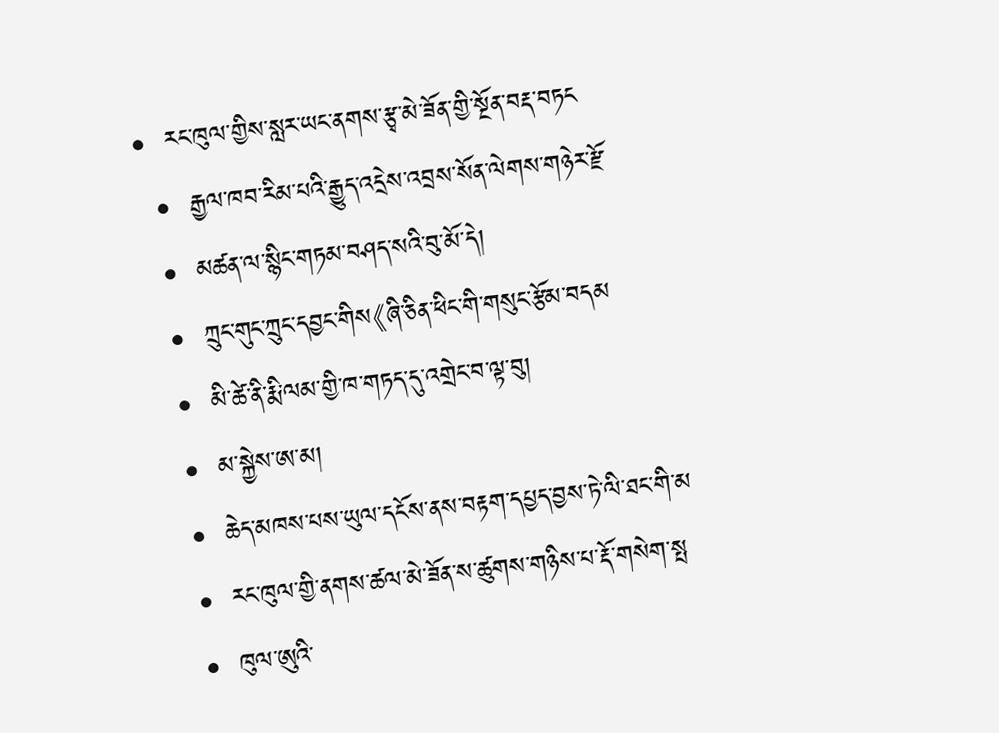•  རང་ཁུལ་གྱིས་སླར་ཡང་ནགས་རྩྭ་མེ་ཟོན་གྱི་སྔོན་བརྡ་བཏང
  •  རྒྱལ་ཁབ་རིམ་པའི་རྒྱུད་འདྲེས་འབྲས་སོན་ལེགས་གཉེར་རྫོ
  •  མཚན་ལ་སྙིང་གཏམ་བཤད་སའི་བུ་མོ་དེ།
  •  ཀྲུང་གུང་ཀྲུང་དབྱང་གིས《ཞི་ཅིན་ཕིང་གི་གསུང་རྩོམ་བདམ
  •  མི་ཚེ་ནི་རྨི་ལམ་གྱི་ཁ་གཏད་དུ་འགྲེང་བ་ལྟ་བུ།
  •  མ་སྐྱེས་ཨ་མ།
  •  ཆེད་མཁས་པས་ཡུལ་དངོས་ནས་བརྟག་དཔྱད་བྱས་ཏེ་ལི་ཐང་གི་མ
  •  རང་ཁུལ་གྱི་ནགས་ཚལ་མེ་ཟོན་ས་ཚུགས་གཉིས་པ་རྡོ་གསེག་སྤ
  •  ཁུལ་ཨུའི་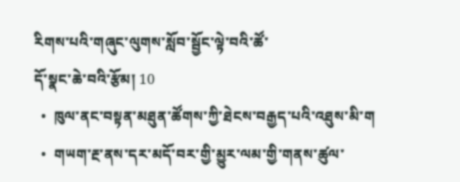རིགས་པའི་གཞུང་ལུགས་སློབ་སྦྱོང་ལྟེ་བའི་ཚོ་
དོ་སྣང་ཆེ་བའི་རྩོམ། 10
  •  ཁུལ་ནང་བསྟན་མཐུན་ཚོགས་ཀྱི་ཐེངས་བརྒྱད་པའི་འཐུས་མི་ག
  •  གཡག་རྔ་ནས་དར་མདོ་བར་གྱི་མྱུར་ལམ་གྱི་གནས་ཚུལ་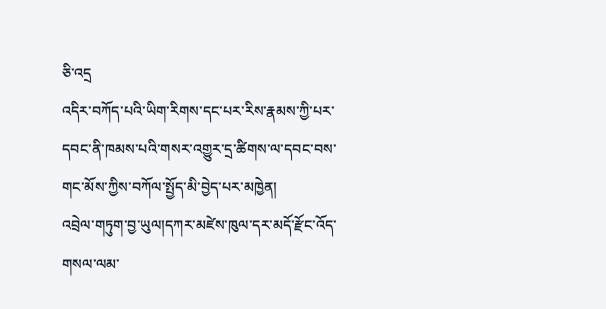ཅི་འདྲ
འདིར་བཀོད་པའི་ཡིག་རིགས་དང་པར་རིས་རྣམས་ཀྱི་པར་དབང་ནི་ཁམས་པའི་གསར་འགྱུར་དྲ་ཚིགས་ལ་དབང་བས་གང་མོས་ཀྱིས་བཀོལ་སྤྱོད་མི་བྱེད་པར་མཁྱེན།
འབྲེལ་གཏུག་བྱ་ཡུལ།དཀར་མཛེས་ཁུལ་དར་མདོ་རྫོང་འོད་གསལ་ལམ་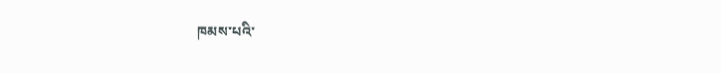ཁམས་པའི་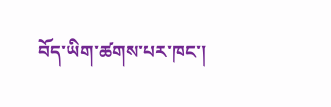བོད་ཡིག་ཚགས་པར་ཁང་།